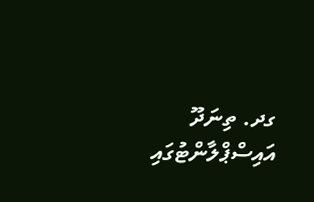ގދ. ތިނަދޫ އައިސްޕްލާންޓުގައި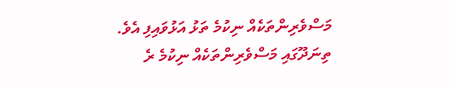މަސްވެރިންތަކެއް ނިކުމެ ތަޅު އަޅުވައިފި އެވެ.
ތިނަދޫގައި މަސްވެރިންތަކެއް ނިކުމެ ރެ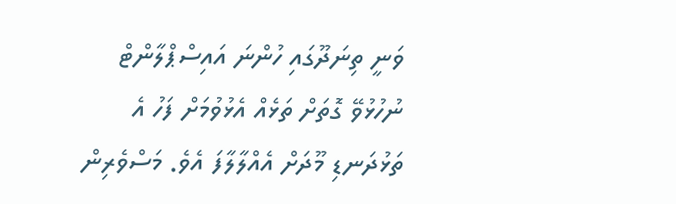ވަނީ ތިނަދޫގައި ހުންނަ އައިސްޕްލާންޓް ނުހުޅުވޭ ގޮތަށް ތަޅެއް އެޅުވުމަށް ފަހު އެ ތަޅުދަނޑި މޫދަށް އެއްލާލާފަ އެވެ. މަސްވެރިން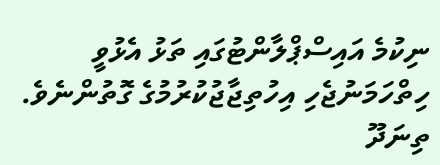ނިކުމެ އައިސްޕްލާންޓުގައި ތަޅު އެޅުވީ ހިތްހަމަނުޖެހި އިހުތިޖާޖުކުރުމުގެ ގޮތުންނެވެ.
ތިނަދޫ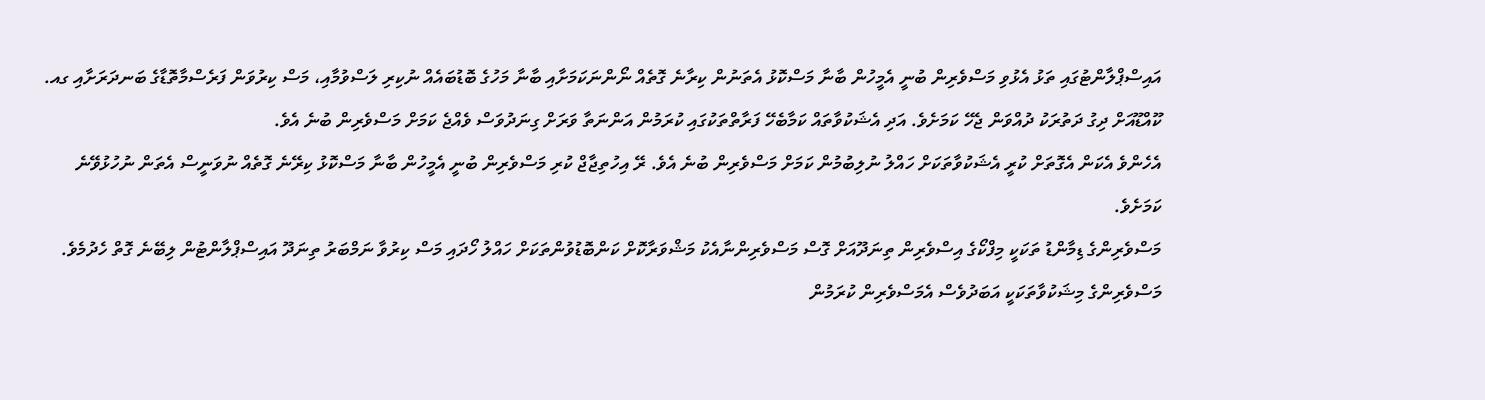އައިސްޕްލާންޓުގައި ތަޅު އެޅުވި މަސްވެރިން ބުނީ އެމީހުން ބާނާ މަސްކޮޅު އެތަނުން ކިރާނެ ގޮތެއް ނޯންނަކަމަށާއި ބާނާ މަހުގެ ބޮޑުބައެއް ނުކިރި ލަސްވުމާއި، މަސް ކިރުވަން ފަރެސްމާތޮޑާގެ ބަނދަރަށާއި ގއ. ކޫއްޑޫއަށް ދިގު ދަތުރަކު ދުއްވަން ޖެހޭ ކަމަށެވެ. އަދި އެޝަކުވާތައް ކަމާބެހޭ ފަރާތްތަކުގައި ކުރަމުން އަންނަތާ ވަރަށް ގިނަދުވަސް ވެއްޖެ ކަމަށް މަސްވެރިން ބުނެ އެވެ.
އެހެންވެ އެކަން އެގޮތަށް ކުރީ އެޝަކުވާތަކަށް ހައްލު ނުލިބުމުން ކަމަށް މަސްވެރިން ބުނެ އެވެ. ރޭ އިހުތިޖާޖް ކުރި މަސްވެރިން ބުނީ އެމީހުން ބާނާ މަސްކޮޅު ކިރޭނެ ގޮތެއް ނުވަނީސް އެތަން ނުހުޅުވޭނެ ކަމަށެވެ.
މަސްވެރިންގެ ޑިމާންޑު ތަކަކީ މިފްކޯގެ އިސްވެރިން ތިނަދޫއަށް ގޮސް މަސްވެރިންނާއެކު މަޝްވަރާކޮށް ކަންބޮޑުވުންތަކަށް ހައްލު ހޯދައި މަސް ކިރުވާ ނަމްބަރު ތިނަދޫ އައިސްޕްލާންޓުން ލިބޭނެ ގޮތް ހެދުމެވެ.
މަސްވެރިންގެ މިޝަކުވާތަކަކީ އަބަދުވެސް އެމަސްވެރިން ކުރަމުން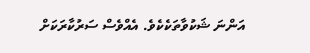އަންނަ ޝަކުވާތަކެކެވެ. އެއްވެސް ސަރުކާރަކަށް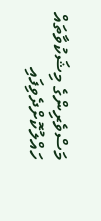މަސްވެރިންގެ މިޝަކުވާތައް ހައްލުކޮށްދެވިފައި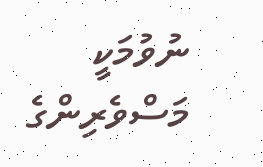ނުވުމަކީ މަސްވެރިންގެ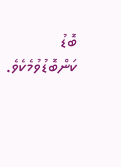ބޮޑު ކަންބޮޑުވުމެކެވެ.